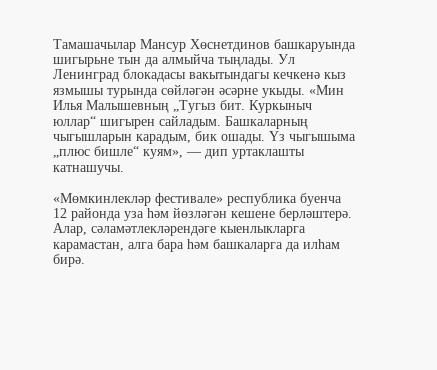Тамашачылар Мансур Хөснетдинов башкаруында шигырьне тын да алмыйча тыңлады. Ул Ленинград блокадасы вакытындагы кечкенә кыз язмышы турында сөйләгән әсәрне укыды. «Мин Илья Малышевның „Тугыз бит. Куркыныч юллар“ шигырен сайладым. Башкаларның чыгышларын карадым, бик ошады. Үз чыгышыма „плюс бишле“ куям», — дип уртаклашты катнашучы.

«Мөмкинлекләр фестивале» республика буенча 12 районда уза һәм йөзләгән кешене берләштерә. Алар, сәламәтлекләрендәге кыенлыкларга карамастан, алга бара һәм башкаларга да илһам бирә.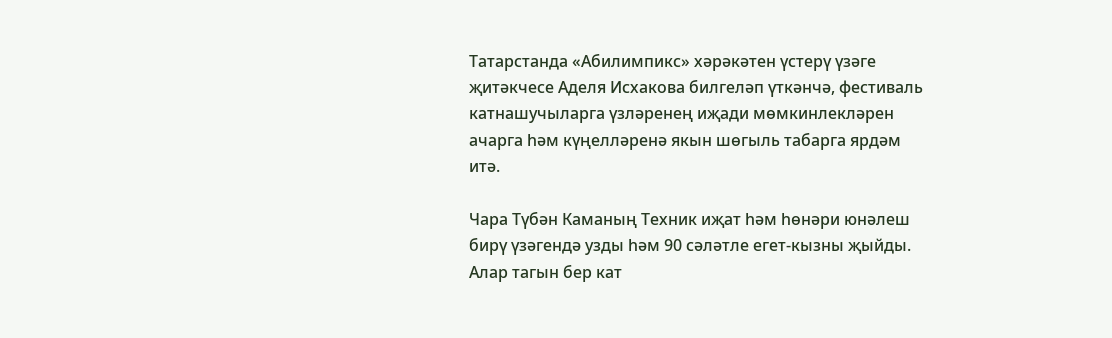Татарстанда «Абилимпикс» хәрәкәтен үстерү үзәге җитәкчесе Аделя Исхакова билгеләп үткәнчә, фестиваль катнашучыларга үзләренең иҗади мөмкинлекләрен ачарга һәм күңелләренә якын шөгыль табарга ярдәм итә.

Чара Түбән Каманың Техник иҗат һәм һөнәри юнәлеш бирү үзәгендә узды һәм 90 сәләтле егет-кызны җыйды. Алар тагын бер кат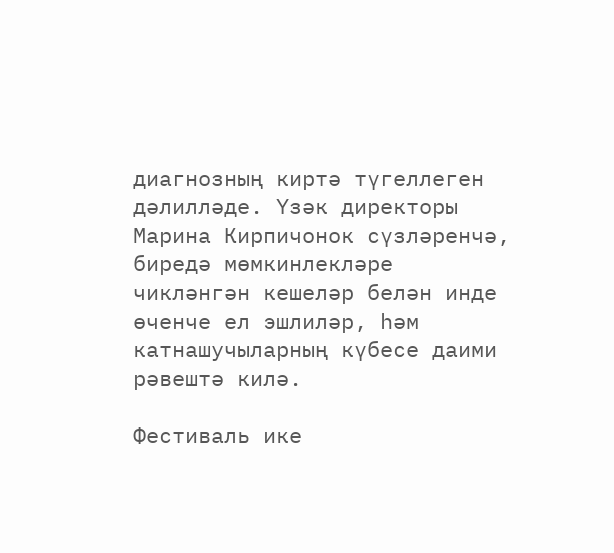диагнозның киртә түгеллеген дәлилләде. Үзәк директоры Марина Кирпичонок сүзләренчә, биредә мөмкинлекләре чикләнгән кешеләр белән инде өченче ел эшлиләр, һәм катнашучыларның күбесе даими рәвештә килә.

Фестиваль ике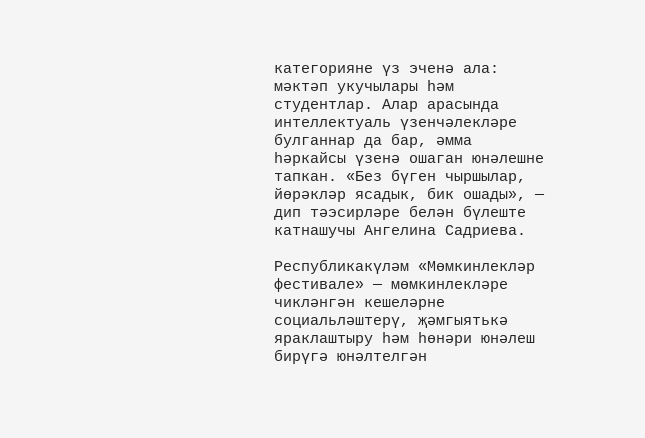категорияне үз эченә ала: мәктәп укучылары һәм студентлар. Алар арасында интеллектуаль үзенчәлекләре булганнар да бар, әмма һәркайсы үзенә ошаган юнәлешне тапкан. «Без бүген чыршылар, йөрәкләр ясадык, бик ошады», — дип тәэсирләре белән бүлеште катнашучы Ангелина Садриева.

Республикакүләм «Мөмкинлекләр фестивале» — мөмкинлекләре чикләнгән кешеләрне социальләштерү, җәмгыятькә яраклаштыру һәм һөнәри юнәлеш бирүгә юнәлтелгән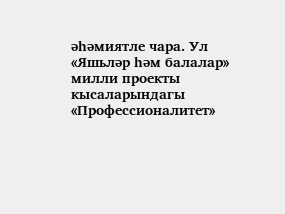әһәмиятле чара. Ул «Яшьләр һәм балалар» милли проекты кысаларындагы «Профессионалитет»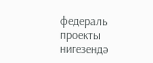федераль проекты нигезендә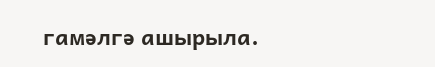гамәлгә ашырыла.